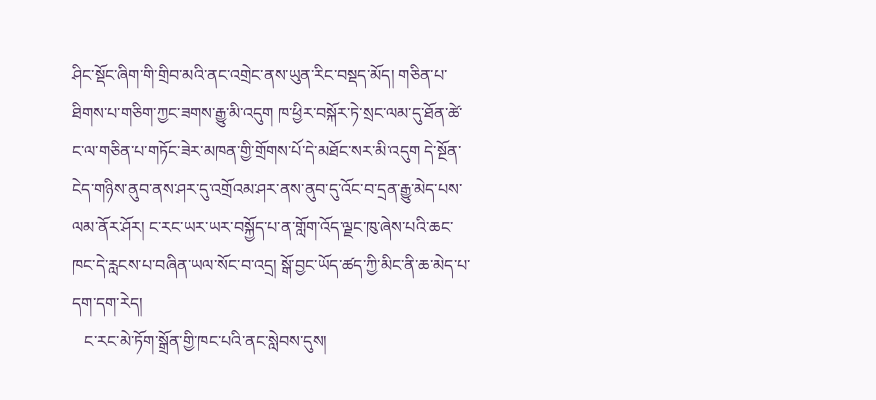ཤིང་སྡོང་ཞིག་གི་གྲིབ་མའི་ནང་འགྲེང་ནས་ཡུན་རིང་བསྡད་མོད། གཅིན་པ་ཐིགས་པ་གཅིག་ཀྱང་ཟགས་རྒྱུ་མི་འདུག ཁ་ཕྱིར་བསྐོར་ཏེ་སྲང་ལམ་དུ་ཐོན་ཚེ་ང་ལ་གཅིན་པ་གཏོང་ཟེར་མཁན་གྱི་གྲོགས་པོ་དེ་མཐོང་སར་མི་འདུག དེ་སྔོན་ངེད་གཉིས་ནུབ་ནས་ཤར་དུ་འགྲོའམ་ཤར་ནས་ནུབ་དུ་འོང་བ་དྲན་རྒྱུ་མེད་པས་ལམ་ནོར་ཤོར། ང་རང་ཡར་ཡར་བསྐྱོད་པ་ན་གློག་འོད་ལྗང་ཁུ་ཞེས་པའི་ཆང་ཁང་དེ་རླངས་པ་བཞིན་ཡལ་སོང་བ་འདྲ། སྒོ་བྱང་ཡོད་ཚད་ཀྱི་མིང་ནི་ཆ་མེད་པ་དག་དག་རེད།
   ང་རང་མེ་ཏོག་སྒྲོན་གྱི་ཁང་པའི་ནང་སླེབས་དུས།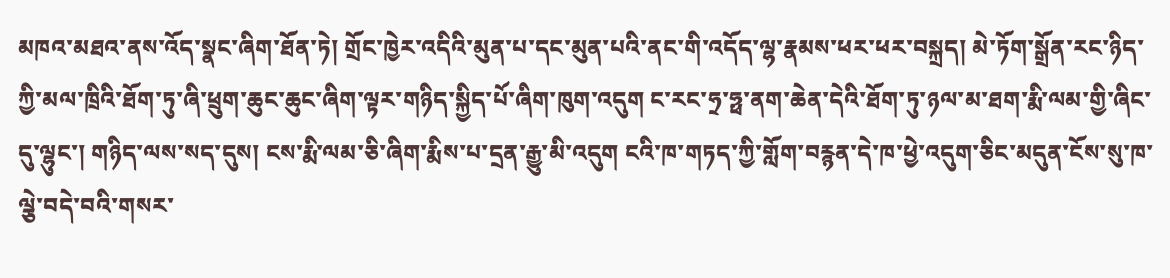མཁའ་མཐའ་ནས་འོད་སྣང་ཞིག་ཐོན་ཏེ། གྲོང་ཁྱེར་འདིའི་མུན་པ་དང་མུན་པའི་ནང་གི་འདོད་ལྷ་རྣམས་ཕར་ཕར་བསྐྲད། མེ་ཏོག་སྒྲོན་རང་ཉིད་ཀྱི་མལ་ཁྲིའི་ཐོག་ཏུ་ཞི་ཕྲུག་ཆུང་ཆུང་ཞིག་ལྟར་གཉིད་སྐྱིད་པོ་ཞིག་ཁུག་འདུག ང་རང་ཧྲ་ཧྥ་ནག་ཆེན་དེའི་ཐོག་ཏུ་ཉལ་མ་ཐག་རྨི་ལམ་གྱི་ཞིང་དུ་ལྷུང་། གཉིད་ལས་སད་དུས། ངས་རྨི་ལམ་ཅི་ཞིག་རྨིས་པ་དྲན་རྒྱུ་མི་འདུག ངའི་ཁ་གཏད་ཀྱི་གློག་བརྙན་དེ་ཁ་ཕྱེ་འདུག་ཅིང་མདུན་ངོས་སུ་ཁ་ལྕེ་བདེ་བའི་གསར་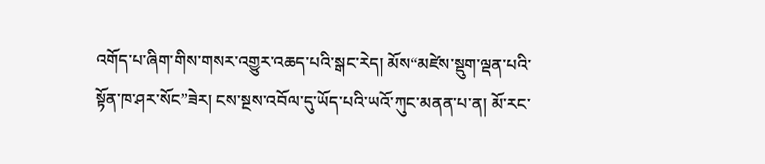འགོད་པ་ཞིག་གིས་གསར་འགྱུར་འཆད་པའི་སྒང་རེད། མོས“མཛེས་སྡུག་ལྡན་པའི་སྟོན་ཁ་ཤར་སོང”ཟེར། ངས་སྔས་འབོལ་དུ་ཡོད་པའི་ཡའོ་ཀུང་མནན་པ་ན། མོ་རང་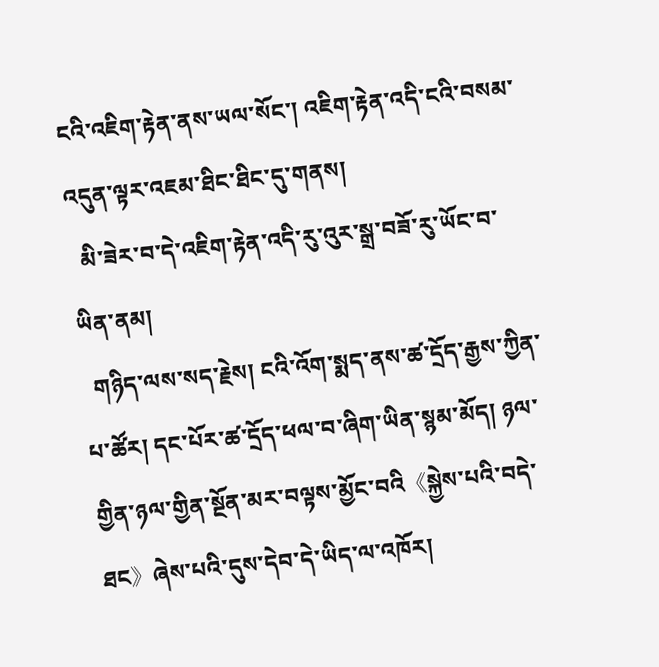ངའི་འཇིག་རྟེན་ནས་ཡལ་སོང་། འཇིག་རྟེན་འདི་ངའི་བསམ་འདུན་ལྟར་འཇམ་ཐིང་ཐིང་དུ་གནས།
  མི་ཟེར་བ་དེ་འཇིག་རྟེན་འདི་རུ་འུར་སྒྲ་བཟོ་རུ་ཡོང་བ་ཡིན་ནམ།
  གཉིད་ལས་སད་རྗེས། ངའི་འོག་སྨད་ནས་ཚ་དྲོད་རྒྱས་ཀྱིན་པ་ཚོར། དང་པོར་ཚ་དྲོད་ཕལ་བ་ཞིག་ཡིན་སྙམ་མོད། ཉལ་གྱིན་ཉལ་གྱིན་སྔོན་མར་བལྟས་མྱོང་བའི《སྐྱེས་པའི་བདེ་ཐང》ཞེས་པའི་དུས་དེབ་དེ་ཡིད་ལ་འཁོར།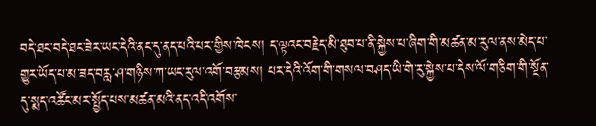བདེ་ཐང་བདེ་ཐང་ཟེར་ཡང་དེའི་ནང་དུ་ནད་པའི་པར་གྱིས་ཁེངས། ད་ལྟའང་བརྗེད་མི་ཐུབ་པ་ནི་སྐྱེས་པ་ཞིག་གི་མཚན་མ་རུལ་ནས་མེད་པ་གྱུར་ཡོད་པ་མ་ཟད་བརླ་ཤ་གཉིས་ཀ་ཡང་རུལ་འགོ་བརྩམས། པར་དེའི་འོག་གི་གསལ་བཤད་ཡི་གེ་རུ་སྐྱེས་པ་དེས་ལོ་གཅིག་གི་སྔོན་དུ་སྨད་འཚོང་མར་སྤྱོད་པས་མཚན་མའི་ནད་འདི་འགོས་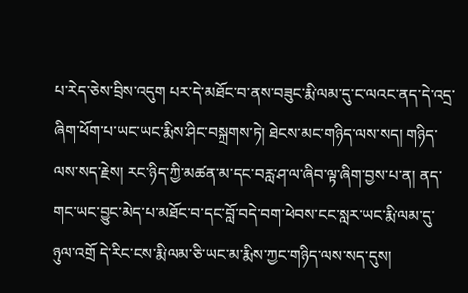པ་རེད་ཅེས་བྲིས་འདུག པར་དེ་མཐོང་བ་ནས་བཟུང་རྨི་ལམ་དུ་ང་ལའང་ནད་དེ་འདྲ་ཞིག་ཕོག་པ་ཡང་ཡང་རྨིས་ཤིང་བསྐྲགས་ཏེ། ཐེངས་མང་གཉིད་ལས་སད། གཉིད་ལས་སད་རྗེས། རང་ཉིད་ཀྱི་མཚན་མ་དང་བརླ་ཤ་ལ་ཞིབ་ལྟ་ཞིག་བྱས་པ་ན། ནད་གང་ཡང་བྱུང་མེད་པ་མཐོང་བ་དང་བློ་བདེ་བག་ཕེབས་ངང་སླར་ཡང་རྨི་ལམ་དུ་ཉུལ་འགྲོ དེ་རིང་ངས་རྨི་ལམ་ཅི་ཡང་མ་རྨིས་ཀྱང་གཉིད་ལས་སད་དུས།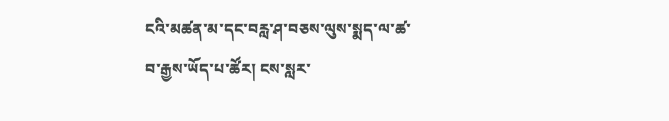ངའི་མཚན་མ་དང་བརླ་ཤ་བཅས་ལུས་སྨད་ལ་ཚ་བ་རྒྱས་ཡོད་པ་ཚོར། ངས་སླར་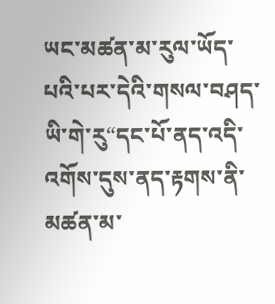ཡང་མཚན་མ་རུལ་ཡོད་པའི་པར་དེའི་གསལ་བཤད་ཡི་གེ་རུ“དང་པོ་ནད་འདི་འགོས་དུས་ནད་རྟགས་ནི་མཚན་མ་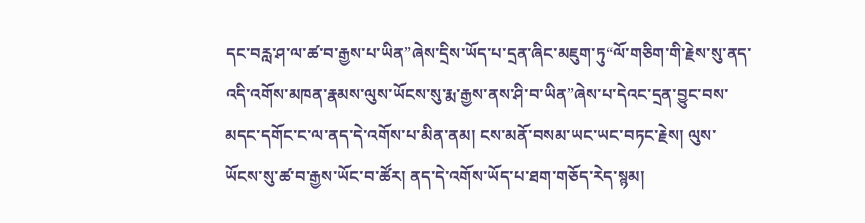དང་བརླ་ཤ་ལ་ཚ་བ་རྒྱས་པ་ཡིན”ཞེས་དྲིས་ཡོད་པ་དྲན་ཞིང་མཇུག་ཏུ“ལོ་གཅིག་གི་རྗེས་སུ་ནད་འདི་འགོས་མཁན་རྣམས་ལུས་ཡོངས་སུ་རྨ་རྒྱས་ནས་ཤི་བ་ཡིན”ཞེས་པ་དེའང་དྲན་བྱུང་བས་མདང་དགོང་ང་ལ་ནད་དེ་འགོས་པ་མིན་ནམ། ངས་མནོ་བསམ་ཡང་ཡང་བཏང་རྗེས། ལུས་ཡོངས་སུ་ཚ་བ་རྒྱས་ཡོང་བ་ཚོར། ནད་དེ་འགོས་ཡོད་པ་ཐག་གཅོད་རེད་སྙམ།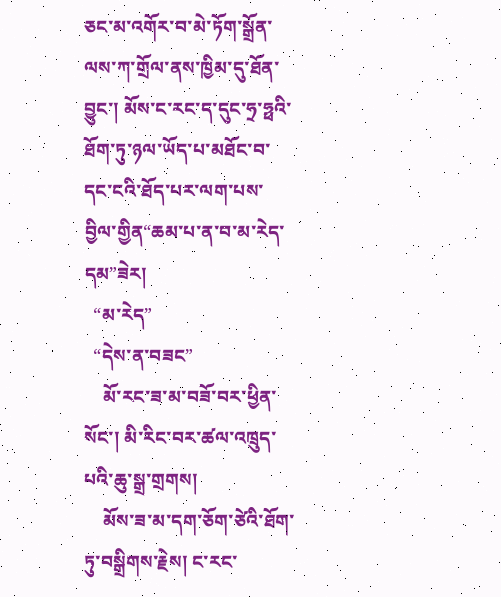ཅང་མ་འགོར་བ་མེ་ཏོག་སྒྲོན་ལས་ཀ་གྲོལ་ནས་ཁྱིམ་དུ་ཐོན་བྱུང་། མོས་ང་རང་ད་དུང་ཧྲ་ཧྥའི་ཐོག་ཏུ་ཉལ་ཡོད་པ་མཐོང་བ་དང་ངའི་ཐོད་པར་ལག་པས་བྱིལ་གྱིན“ཆམ་པ་ན་བ་མ་རེད་དམ”ཟེར།
  “མ་རེད”
  “དེས་ན་བཟང”
    མོ་རང་ཟ་མ་བཟོ་བར་ཕྱིན་སོང་། མི་རིང་བར་ཚལ་འཁྲུད་པའི་ཆུ་སྒྲ་གྲགས།
    མོས་ཟ་མ་དག་ཅོག་ཙེའི་ཐོག་ཏུ་བསྒྲིགས་རྗེས། ང་རང་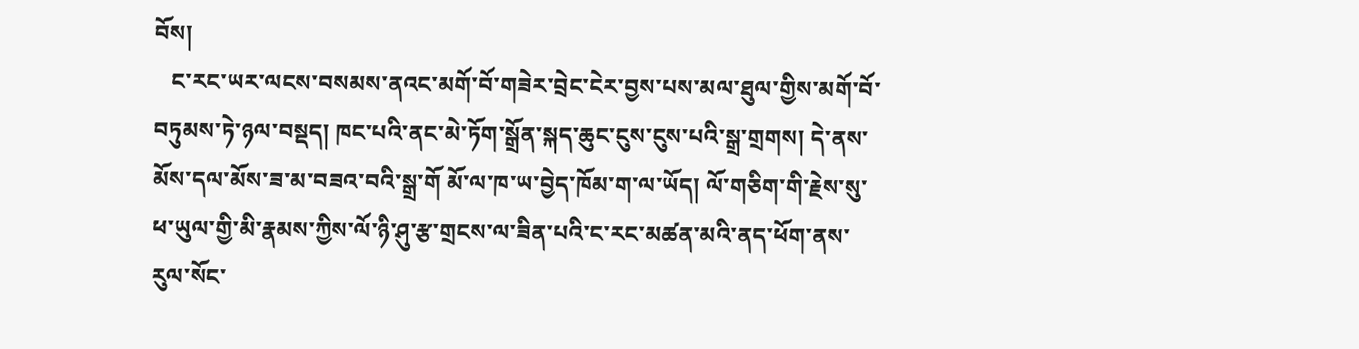བོས།
   ང་རང་ཡར་ལངས་བསམས་ནའང་མགོ་བོ་གཟེར་བྲེང་ངེར་བྱས་པས་མལ་ཐུལ་གྱིས་མགོ་བོ་བཏུམས་ཏེ་ཉལ་བསྡད། ཁང་པའི་ནང་མེ་ཏོག་སྒྲོན་སྐད་ཆུང་ངུས་ངུས་པའི་སྒྲ་གྲགས། དེ་ནས་མོས་དལ་མོས་ཟ་མ་བཟའ་བའི་སྒྲ་གོ མོ་ལ་ཁ་ཡ་བྱེད་ཁོམ་ག་ལ་ཡོད། ལོ་གཅིག་གི་རྗེས་སུ་ཕ་ཡུལ་གྱི་མི་རྣམས་ཀྱིས་ལོ་ཉི་ཤུ་རྩ་གྲངས་ལ་ཟིན་པའི་ང་རང་མཚན་མའི་ནད་ཕོག་ནས་རུལ་སོང་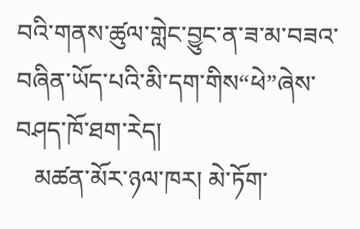བའི་གནས་ཚུལ་གླེང་བྱུང་ན་ཟ་མ་བཟའ་བཞིན་ཡོད་པའི་མི་དག་གིས“ཕེ”ཞེས་བཤད་ཁོ་ཐག་རེད།
   མཚན་མོར་ཉལ་ཁར། མེ་ཏོག་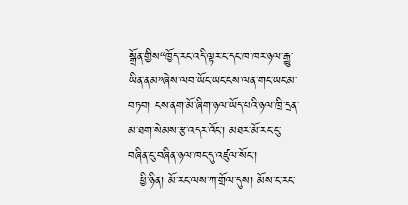སྒྲོན་གྱིས“ཁྱོད་རང་འདི་ལྟར་ང་དང་ཁ་ཁར་ཉལ་རྒྱུ་ཡིན་ནམ”ཞེས་ལབ་ཡོང་ཡང་ངས་ལན་གང་ཡང་མ་བཏབ། ངས་ནག་མོ་ཞིག་ཉལ་ཡོད་པའི་ཉལ་ཁྲི་དྲན་མ་ཐག་སེམས་རྩ་འདར་འོང་། མཐར་མོ་རང་ངུ་བཞིན་ངུ་བཞིན་ཉལ་ཁང་དུ་འཛུལ་སོང་།
   ཕྱི་ཉིན། མོ་རང་ལས་ཀ་གྲོལ་དུས། མོས་ང་རང་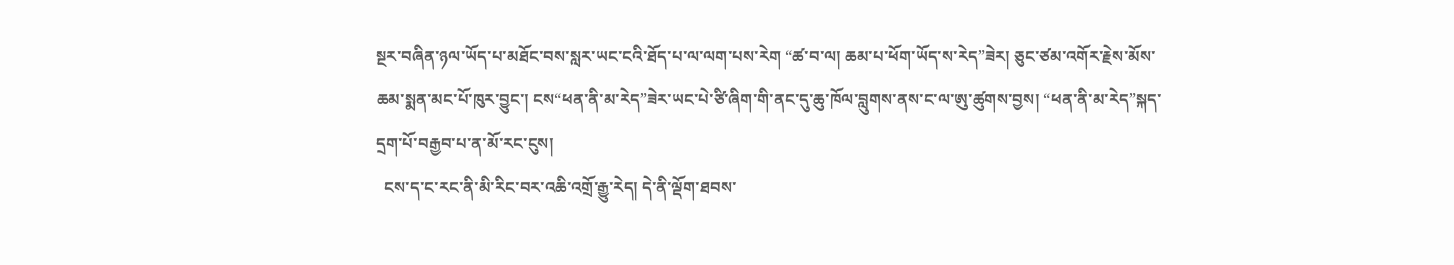སྔར་བཞིན་ཉལ་ཡོད་པ་མཐོང་བས་སླར་ཡང་ངའི་ཐོད་པ་ལ་ལག་པས་རེག “ཚ་བ་ལ། ཆམ་པ་ཕོག་ཡོད་ས་རེད”ཟེར། ཅུང་ཙམ་འགོར་རྗེས་མོས་ཆམ་སྨན་མང་པོ་ཁུར་བྱུང་། ངས“ཕན་ནི་མ་རེད”ཟེར་ཡང་པེ་ཙི་ཞིག་གི་ནང་དུ་ཆུ་ཁོལ་བླུགས་ནས་ང་ལ་ཨུ་ཚུགས་བྱས། “ཕན་ནི་མ་རེད”སྐད་དྲག་པོ་བརྒྱབ་པ་ན་མོ་རང་ངུས།
  ངས་ད་ང་རང་ནི་མི་རིང་བར་འཆི་འགྲོ་རྒྱུ་རེད། དེ་ནི་ལྡོག་ཐབས་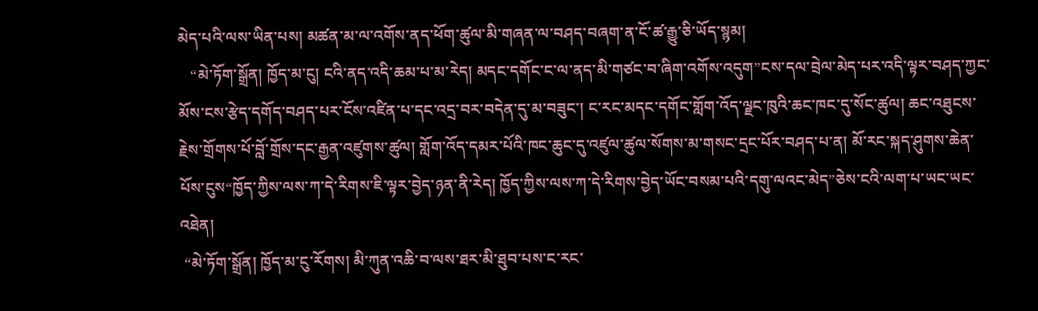མེད་པའི་ལས་ཡིན་པས། མཚན་མ་ལ་འགོས་ནད་ཕོག་ཚུལ་མི་གཞན་ལ་བཤད་བཞག་ན་ངོ་ཚ་རྒྱུ་ཅི་ཡོད་སྙམ།
   “མེ་ཏོག་སྒྲོན། ཁྱོད་མ་ངུ། ངའི་ནད་འདི་ཆམ་པ་མ་རེད། མདང་དགོང་ང་ལ་ནད་མི་གཙང་བ་ཞིག་འགོས་འདུག”ངས་དལ་བྲེལ་མེད་པར་འདི་ལྟར་བཤད་ཀྱང་མོས་ངས་རྩེད་དགོད་བཤད་པར་ངོས་འཛིན་པ་དང་འདྲ་བར་བདེན་དུ་མ་བཟུང་། ང་རང་མདང་དགོང་གློག་འོད་ལྗང་ཁུའི་ཆང་ཁང་དུ་སོང་ཚུལ། ཆང་འཐུངས་རྗེས་གྲོགས་པོ་བློ་གྲོས་དང་རྒྱན་འཛུགས་ཚུལ། གློག་འོད་དམར་པོའི་ཁང་ཆུང་དུ་འཛུལ་ཚུལ་སོགས་མ་གསང་དྲང་པོར་བཤད་པ་ན། མོ་རང་སྐད་ཤུགས་ཆེན་པོས་ངུས“ཁྱོད་ཀྱིས་ལས་ཀ་དེ་རིགས་ཇི་ལྟར་བྱེད་ཉན་ནི་རེད། ཁྱོད་ཀྱིས་ལས་ཀ་དེ་རིགས་བྱེད་ཡོང་བསམ་པའི་དགུ་ལའང་མེད”ཅེས་ངའི་ལག་པ་ཡང་ཡང་འཐེན།
 “མེ་ཏོག་སྒྲོན། ཁྱོད་མ་ངུ་རོགས། མི་ཀུན་འཆི་བ་ལས་ཐར་མི་ཐུབ་པས་ང་རང་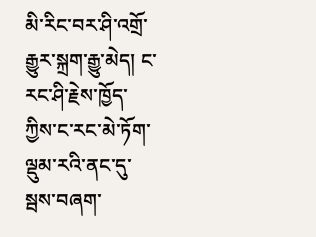མི་རིང་བར་ཤི་འགྲོ་རྒྱུར་སྐྲག་རྒྱུ་མེད། ང་རང་ཤི་རྗེས་ཁྱོད་ཀྱིས་ང་རང་མེ་ཏོག་ལྡུམ་རའི་ནང་དུ་སྦས་བཞག་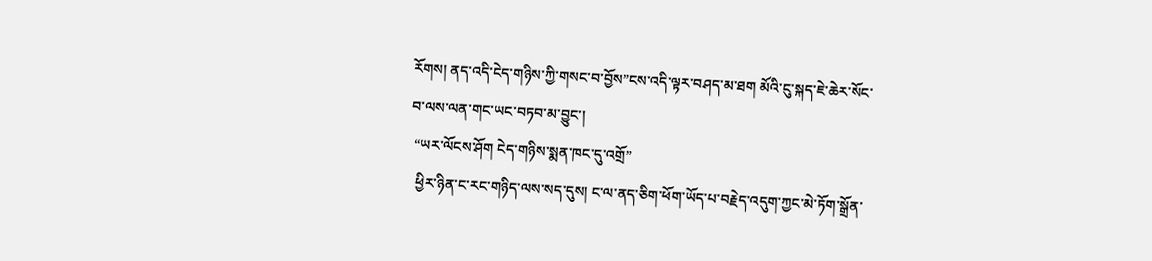རོགས། ནད་འདི་ངེད་གཉིས་ཀྱི་གསང་བ་བྱོས”ངས་འདི་ལྟར་བཤད་མ་ཐག མོའི་ངུ་སྐད་ཇེ་ཆེར་སོང་བ་ལས་ལན་གང་ཡང་བཏབ་མ་བྱུང་།
 “ཡར་ལོངས་ཤོག ངེད་གཉིས་སྨན་ཁང་དུ་འགྲོ”
  ཕྱིར་ཉིན་ང་རང་གཉིད་ལས་སད་དུས། ང་ལ་ནད་ཅིག་ཕོག་ཡོད་པ་བརྗེད་འདུག་ཀྱང་མེ་ཏོག་སྒྲོན་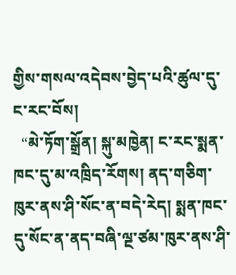གྱིས་གསལ་འདེབས་བྱེད་པའི་ཚུལ་དུ་ང་རང་བོས།
  “མེ་ཏོག་སྒྲོན། སྐུ་མཁྱེན། ང་རང་སྨན་ཁང་དུ་མ་འཁྲིད་རོགས། ནད་གཅིག་ཁུར་ནས་ཤི་སོང་ན་བདེ་རེད། སྨན་ཁང་དུ་སོང་ན་ནད་བཞི་ལྔ་ཙམ་ཁུར་ནས་ཤི་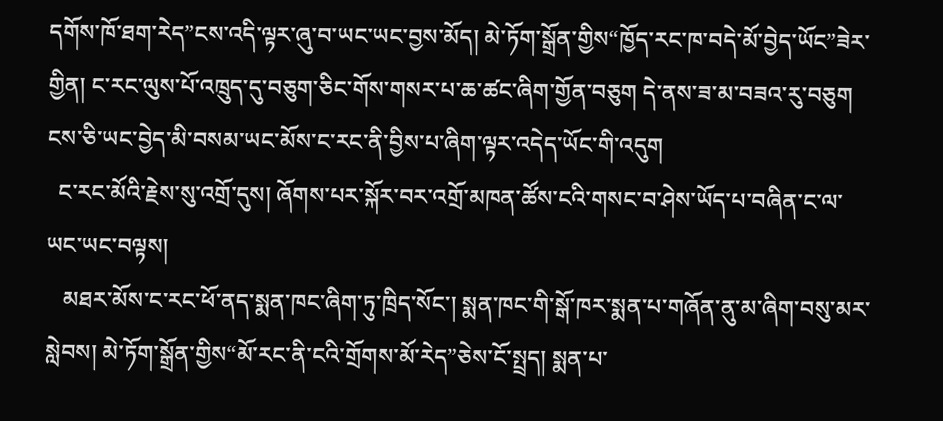དགོས་ཁོ་ཐག་རེད”ངས་འདི་ལྟར་ཞུ་བ་ཡང་ཡང་བྱས་མོད། མེ་ཏོག་སྒྲོན་གྱིས“ཁྱོད་རང་ཁ་བདེ་མོ་བྱེད་ཡོང”ཟེར་གྱིན། ང་རང་ལུས་པོ་འཁྲུད་དུ་བཅུག་ཅིང་གོས་གསར་པ་ཆ་ཚང་ཞིག་གྱོན་བཅུག དེ་ནས་ཟ་མ་བཟའ་རུ་བཅུག ངས་ཅི་ཡང་བྱེད་མི་བསམ་ཡང་མོས་ང་རང་ནི་བྱིས་པ་ཞིག་ལྟར་འདེད་ཡོང་གི་འདུག
  ང་རང་མོའི་རྗེས་སུ་འགྲོ་དུས། ཞོགས་པར་སྐོར་བར་འགྲོ་མཁན་ཚོས་ངའི་གསང་བ་ཤེས་ཡོད་པ་བཞིན་ང་ལ་ཡང་ཡང་བལྟས།
   མཐར་མོས་ང་རང་ཕོ་ནད་སྨན་ཁང་ཞིག་ཏུ་ཁྲིད་སོང་། སྨན་ཁང་གི་སྒོ་ཁར་སྨན་པ་གཞོན་ནུ་མ་ཞིག་བསུ་མར་སླེབས། མེ་ཏོག་སྒྲོན་གྱིས“མོ་རང་ནི་ངའི་གྲོགས་མོ་རེད”ཅེས་ངོ་སྤྲད། སྨན་པ་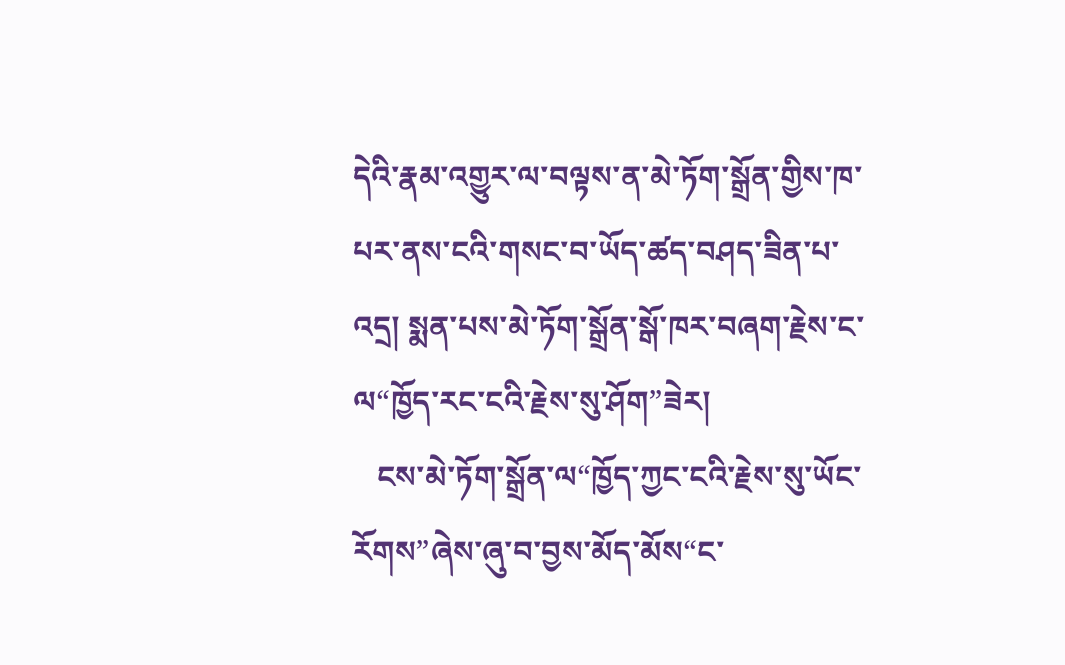དེའི་རྣམ་འགྱུར་ལ་བལྟས་ན་མེ་ཏོག་སྒྲོན་གྱིས་ཁ་པར་ནས་ངའི་གསང་བ་ཡོད་ཚད་བཤད་ཟིན་པ་འདྲ། སྨན་པས་མེ་ཏོག་སྒྲོན་སྒོ་ཁར་བཞག་རྗེས་ང་ལ“ཁྱོད་རང་ངའི་རྗེས་སུ་ཤོག”ཟེར།
   ངས་མེ་ཏོག་སྒྲོན་ལ“ཁྱོད་ཀྱང་ངའི་རྗེས་སུ་ཡོང་རོགས”ཞེས་ཞུ་བ་བྱས་མོད་མོས“ང་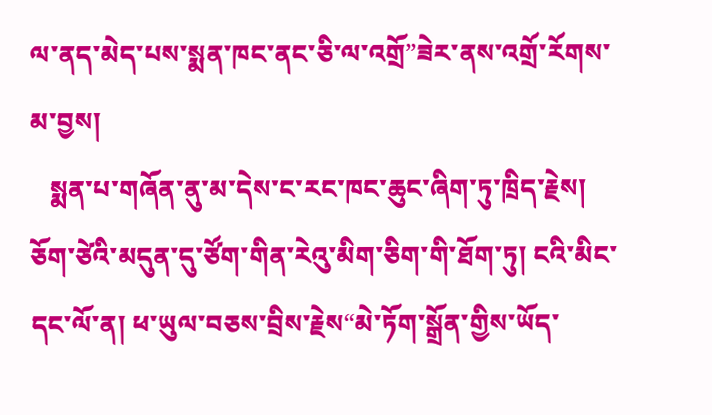ལ་ནད་མེད་པས་སྨན་ཁང་ནང་ཅི་ལ་འགྲོ”ཟེར་ནས་འགྲོ་རོགས་མ་བྱས།
   སྨན་པ་གཞོན་ནུ་མ་དེས་ང་རང་ཁང་ཆུང་ཞིག་ཏུ་ཁྲིད་རྗེས། ཅོག་ཙེའི་མདུན་དུ་ཙོག་གིན་རེའུ་མིག་ཅིག་གི་ཐོག་ཏུ། ངའི་མིང་དང་ལོ་ན། ཕ་ཡུལ་བཅས་བྲིས་རྗེས“མེ་ཏོག་སྒྲོན་གྱིས་ཡོད་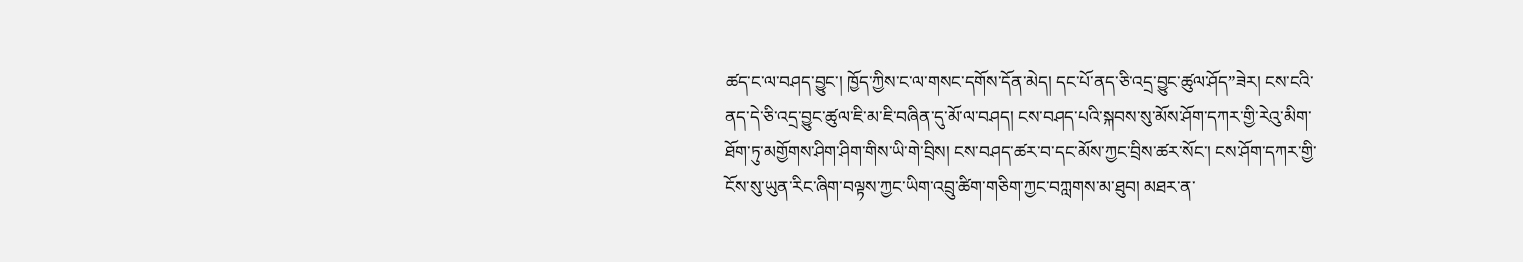ཚད་ང་ལ་བཤད་བྱུང་། ཁྱོད་ཀྱིས་ང་ལ་གསང་དགོས་དོན་མེད། དང་པོ་ནད་ཅི་འདྲ་བྱུང་ཚུལ་ཤོད”ཟེར། ངས་ངའི་ནད་དེ་ཅི་འདྲ་བྱུང་ཚུལ་ཇི་མ་ཇི་བཞིན་དུ་མོ་ལ་བཤད། ངས་བཤད་པའི་སྐབས་སུ་མོས་ཤོག་དཀར་གྱི་རེའུ་མིག་ཐོག་ཏུ་མགྱོགས་ཤིག་ཤིག་གིས་ཡི་གེ་བྲིས། ངས་བཤད་ཚར་བ་དང་མོས་ཀྱང་བྲིས་ཚར་སོང་། ངས་ཤོག་དཀར་གྱི་ངོས་སུ་ཡུན་རིང་ཞིག་བལྟས་ཀྱང་ཡིག་འབྲུ་ཚིག་གཅིག་ཀྱང་བཀླགས་མ་ཐུབ། མཐར་ན་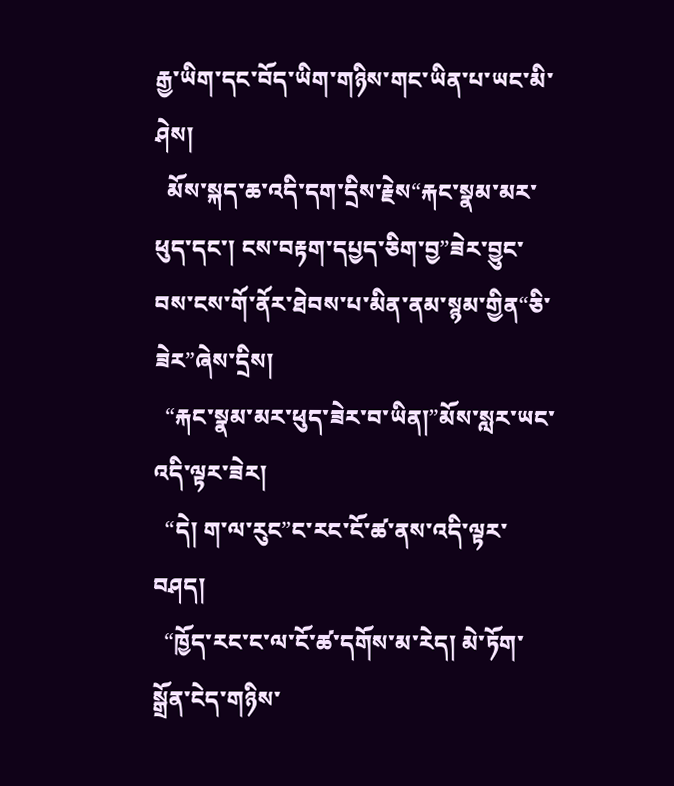རྒྱ་ཡིག་དང་བོད་ཡིག་གཉིས་གང་ཡིན་པ་ཡང་མི་ཤེས།
  མོས་སྐད་ཆ་འདི་དག་དྲིས་རྗེས“རྐང་སྣམ་མར་ཕུད་དང་། ངས་བརྟག་དཔྱད་ཅིག་བྱ”ཟེར་བྱུང་བས་ངས་གོ་ནོར་ཐེབས་པ་མིན་ནམ་སྙམ་གྱིན“ཅི་ཟེར”ཞེས་དྲིས།
  “རྐང་སྣམ་མར་ཕུད་ཟེར་བ་ཡིན།”མོས་སླར་ཡང་འདི་ལྟར་ཟེར།
  “དེ། ག་ལ་རུང”ང་རང་ངོ་ཚ་ནས་འདི་ལྟར་བཤད།
  “ཁྱོད་རང་ང་ལ་ངོ་ཚ་དགོས་མ་རེད། མེ་ཏོག་སྒྲོན་ངེད་གཉིས་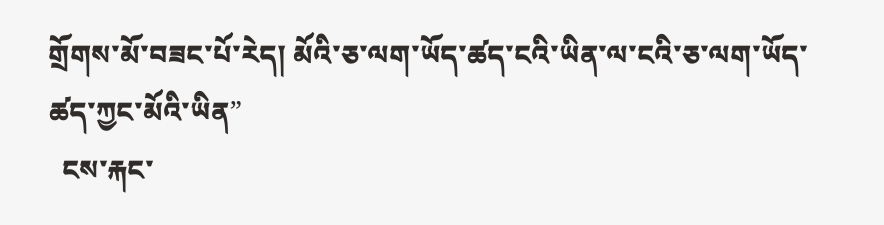གྲོགས་མོ་བཟང་པོ་རེད། མོའི་ཅ་ལག་ཡོད་ཚད་ངའི་ཡིན་ལ་ངའི་ཅ་ལག་ཡོད་ཚད་ཀྱང་མོའི་ཡིན”
  ངས་རྐང་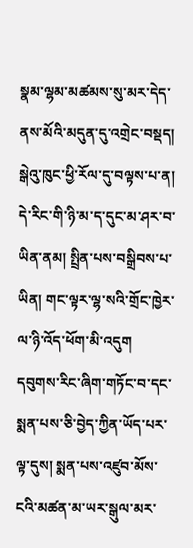སྣམ་ལྷམ་མཚམས་སུ་མར་དེད་ནས་མོའི་མདུན་དུ་འགྲེང་བསྡད། སྒེའུ་ཁུང་ཕྱི་རོལ་དུ་བལྟས་པ་ན། དེ་རིང་གི་ཉི་མ་ད་དུང་མ་ཤར་བ་ཡིན་ནམ། སྤྲིན་པས་བསྒྲིབས་པ་ཡིན། གང་ལྟར་ལྷ་སའི་གྲོང་ཁྱེར་ལ་ཉི་འོད་ཕོག་མི་འདུག དབུགས་རིང་ཞིག་གཏོང་བ་དང་སྨན་པས་ཅི་བྱེད་ཀྱིན་ཡོད་པར་ལྟ་དུས། སྨན་པས་འཛུབ་མོས་ངའི་མཚན་མ་ཡར་སྒུལ་མར་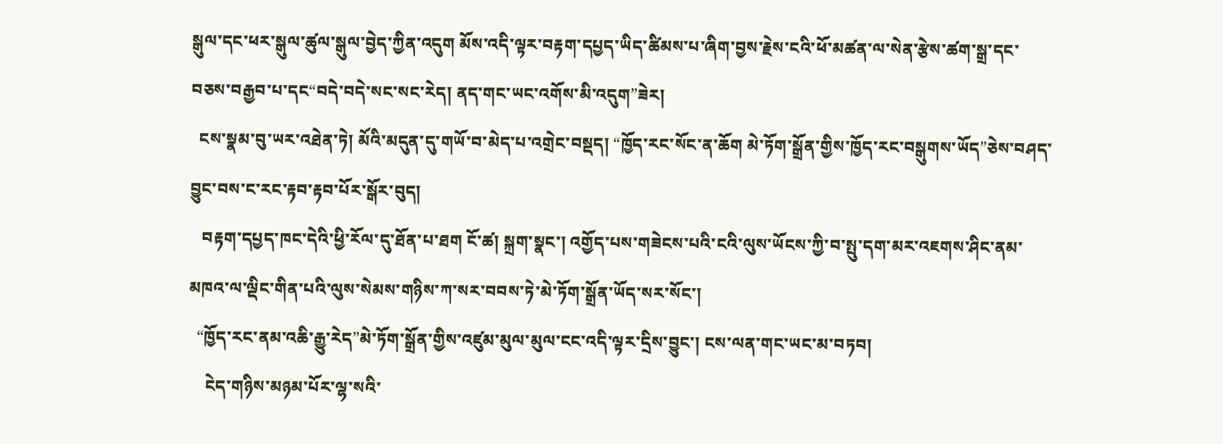སྒུལ་དང་ཕར་སྒུལ་ཚུལ་སྒུལ་བྱེད་ཀྱིན་འདུག མོས་འདི་ལྟར་བརྟག་དཔྱད་ཡིད་ཚིམས་པ་ཞིག་བྱས་རྗེས་ངའི་ཕོ་མཚན་ལ་སེན་རྩེས་ཚག་སྒྲ་དང་བཅས་བརྒྱབ་པ་དང“བདེ་བདེ་སང་སང་རེད། ནད་གང་ཡང་འགོས་མི་འདུག”ཟེར།
  ངས་སྣམ་བུ་ཡར་འཐེན་ཏེ། མོའི་མདུན་དུ་གཡོ་བ་མེད་པ་འགྲེང་བསྡད། “ཁྱོད་རང་སོང་ན་ཆོག མེ་ཏོག་སྒྲོན་གྱིས་ཁྱོད་རང་བསྒུགས་ཡོད”ཅེས་བཤད་བྱུང་བས་ང་རང་རྟབ་རྟབ་པོར་སྒོར་བུད།
   བརྟག་དཔྱད་ཁང་དེའི་ཕྱི་རོལ་དུ་ཐོན་པ་ཐག ངོ་ཚ། སྐྲག་སྣང་། འགྱོད་པས་གཟེངས་པའི་ངའི་ལུས་ཡོངས་ཀྱི་བ་སྤུ་དག་མར་འཇགས་ཤིང་ནམ་མཁའ་ལ་ལྡིང་གིན་པའི་ལུས་སེམས་གཉིས་ཀ་སར་བབས་ཏེ་མེ་ཏོག་སྒྲོན་ཡོད་སར་སོང་།
  “ཁྱོད་རང་ནམ་འཆི་རྒྱུ་རེད”མེ་ཏོག་སྒྲོན་གྱིས་འཛུམ་མུལ་མུལ་ངང་འདི་ལྟར་དྲིས་བྱུང་། ངས་ལན་གང་ཡང་མ་བཏབ།
    ངེད་གཉིས་མཉམ་པོར་ལྷ་སའི་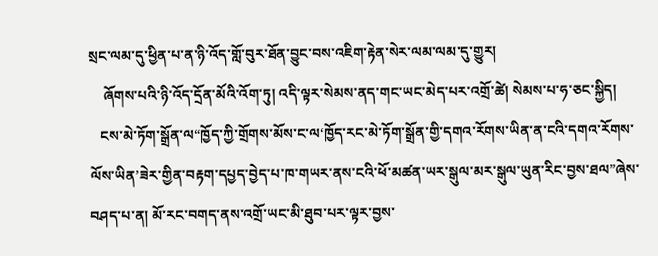སྲང་ལམ་དུ་ཕྱིན་པ་ན་ཉི་འོད་གློ་བུར་ཐོན་བྱུང་བས་འཇིག་རྟེན་སེར་ལམ་ལམ་དུ་གྱུར།
    ཞོགས་པའི་ཉི་འོད་དྲོན་མོའི་འོག་ཏུ། འདི་ལྟར་སེམས་ནད་གང་ཡང་མེད་པར་འགྲོ་ཚེ། སེམས་པ་ཧ་ཅང་སྐྱིད།
   ངས་མེ་ཏོག་སྒྲོན་ལ“ཁྱོད་ཀྱི་གྲོགས་མོས་ང་ལ‘ཁྱོད་རང་མེ་ཏོག་སྒྲོན་གྱི་དགའ་རོགས་ཡིན་ན་ངའི་དགའ་རོགས་ལོས་ཡིན’ཟེར་གྱིན་བརྟག་དཔྱད་བྱེད་པ་ཁ་གཡར་ནས་ངའི་ཕོ་མཚན་ཡར་སྒུལ་མར་སྒུལ་ཡུན་རིང་བྱས་ཐལ”ཞེས་བཤད་པ་ན། མོ་རང་བགད་ནས་འགྲོ་ཡང་མི་ཐུབ་པར་ལྟར་བྱས་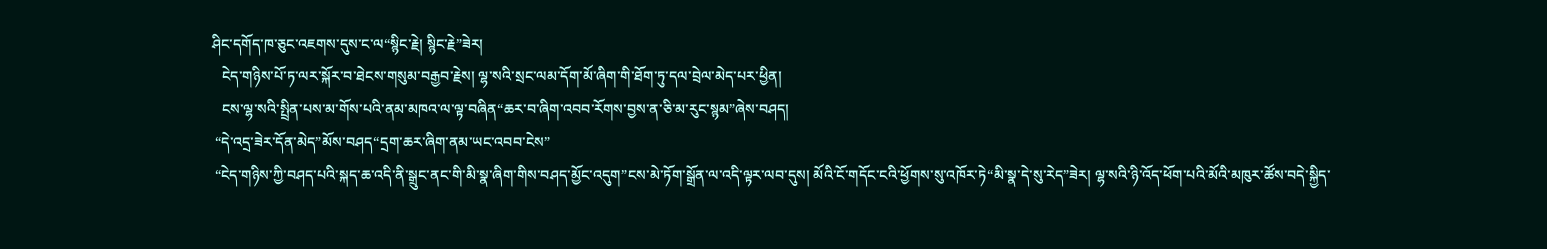ཤིང་དགོད་ཁ་ཅུང་འཇགས་དུས་ང་ལ“སྙིང་རྗེ། སྙིང་རྗེ”ཟེར།
   ངེད་གཉིས་པོ་ཏ་ལར་སྐོར་བ་ཐེངས་གསུམ་བརྒྱབ་རྗེས། ལྷ་སའི་སྲང་ལམ་དོག་མོ་ཞིག་གི་ཐོག་ཏུ་དལ་བྲེལ་མེད་པར་ཕྱིན།
   ངས་ལྷ་སའི་སྤྲིན་པས་མ་གོས་པའི་ནམ་མཁའ་ལ་ལྟ་བཞིན“ཆར་བ་ཞིག་འབབ་རོགས་བྱས་ན་ཅི་མ་རུང་སྙམ”ཞེས་བཤད།
 “དེ་འདྲ་ཟེར་དོན་མེད”མོས་བཤད“དྲག་ཆར་ཞིག་ནམ་ཡང་འབབ་ངེས”
 “ངེད་གཉིས་ཀྱི་བཤད་པའི་སྐད་ཆ་འདི་ནི་སྒྲུང་ནང་གི་མི་སྣ་ཞིག་གིས་བཤད་མྱོང་འདུག”ངས་མེ་ཏོག་སྒྲོན་ལ་འདི་ལྟར་ལབ་དུས། མོའི་ངོ་གདོང་ངའི་ཕྱོགས་སུ་འཁོར་ཏེ“མི་སྣ་དེ་སུ་རེད”ཟེར། ལྷ་སའི་ཉི་འོད་ཕོག་པའི་མོའི་མཁུར་ཚོས་བདེ་སྐྱིད་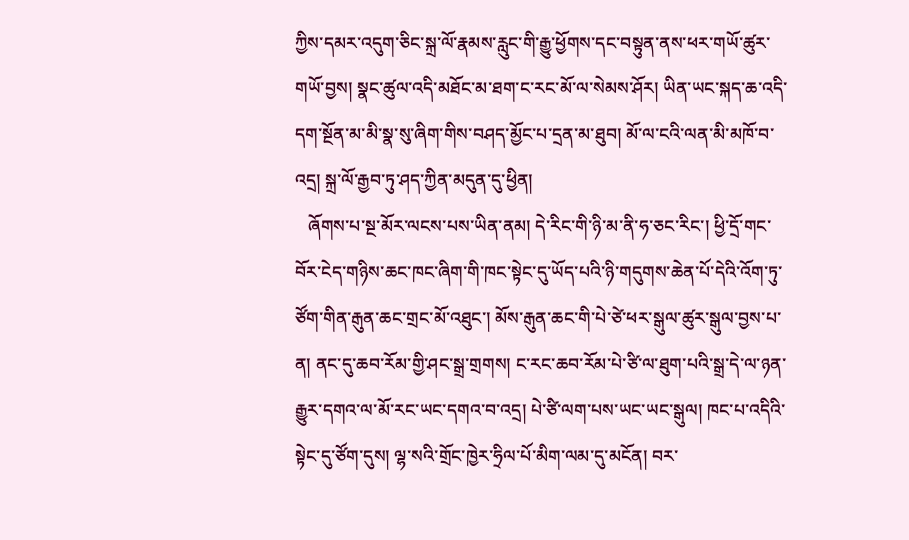ཀྱིས་དམར་འདུག་ཅིང་སྐྲ་ལོ་རྣམས་རླུང་གི་རྒྱུ་ཕྱོགས་དང་བསྟུན་ནས་ཕར་གཡོ་ཚུར་གཡོ་བྱས། སྣང་ཚུལ་འདི་མཐོང་མ་ཐག་ང་རང་མོ་ལ་སེམས་ཤོར། ཡིན་ཡང་སྐད་ཆ་འདི་དག་སྔོན་མ་མི་སྣ་སུ་ཞིག་གིས་བཤད་མྱོང་པ་དྲན་མ་ཐུབ། མོ་ལ་ངའི་ལན་མི་མཁོ་བ་འདྲ། སྐྲ་ལོ་རྒྱབ་ཏུ་ཤད་ཀྱིན་མདུན་དུ་ཕྱིན།
   ཞོགས་པ་སྔ་མོར་ལངས་པས་ཡིན་ནམ། དེ་རིང་གི་ཉི་མ་ནི་ཧ་ཅང་རིང་། ཕྱི་དྲོ་གང་བོར་ངེད་གཉིས་ཆང་ཁང་ཞིག་གི་ཁང་སྟེང་དུ་ཡོད་པའི་ཉི་གདུགས་ཆེན་པོ་དེའི་འོག་ཏུ་ཙོག་གིན་རྒུན་ཆང་གྲང་མོ་འཐུང་། མོས་རྒུན་ཆང་གི་པེ་ཙེ་ཕར་སྒུལ་ཚུར་སྒུལ་བྱས་པ་ན། ནང་དུ་ཆབ་རོམ་གྱི་ཤང་སྒྲ་གྲགས། ང་རང་ཆབ་རོམ་པེ་ཙི་ལ་ཐུག་པའི་སྒྲ་དེ་ལ་ཉན་རྒྱུར་དགའ་ལ་མོ་རང་ཡང་དགའ་བ་འདྲ། པེ་ཙི་ལག་པས་ཡང་ཡང་སྒུལ། ཁང་པ་འདིའི་སྟེང་དུ་ཙོག་དུས། ལྷ་སའི་གྲོང་ཁྱེར་ཧྲིལ་པོ་མིག་ལམ་དུ་མངོན། བར་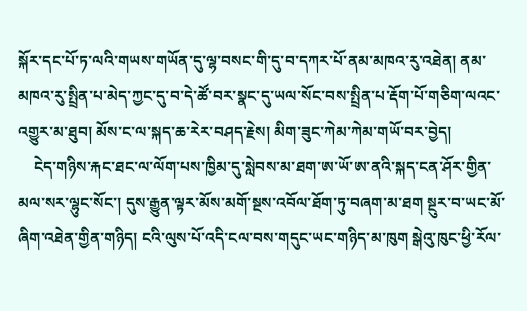སྐོར་དང་པོ་ཏ་ལའི་གཡས་གཡོན་དུ་ལྷ་བསང་གི་དུ་བ་དཀར་པོ་ནམ་མཁའ་རུ་འཐེན། ནམ་མཁའ་རུ་སྤྲིན་པ་མེད་ཀྱང་དུ་བ་དེ་ཚོ་བར་སྣང་དུ་ཡལ་སོང་བས་སྤྲིན་པ་རྡོག་པོ་གཅིག་ལའང་འགྱུར་མ་ཐུབ། མོས་ང་ལ་སྐད་ཆ་རེར་བཤད་རྗེས། མིག་ཟུང་ཀེམ་ཀེམ་གཡོ་བར་བྱེད།
    ངེད་གཉིས་རྐང་ཐང་ལ་ལོག་པས་ཁྱིམ་དུ་སླེབས་མ་ཐག་ཨ་ཡོ་ཨ་ནའི་སྐད་ངན་ཤོར་གྱིན་མལ་སར་ལྷུང་སོང་། དུས་རྒྱུན་ལྟར་མོས་མགོ་སྔས་འབོལ་ཐོག་ཏུ་བཞག་མ་ཐག སྔུར་བ་ཡང་མོ་ཞིག་འཐེན་གྱིན་གཉིད། ངའི་ལུས་པོ་འདི་ངལ་བས་གདུང་ཡང་གཉིད་མ་ཁུག སྒེའུ་ཁུང་ཕྱི་རོལ་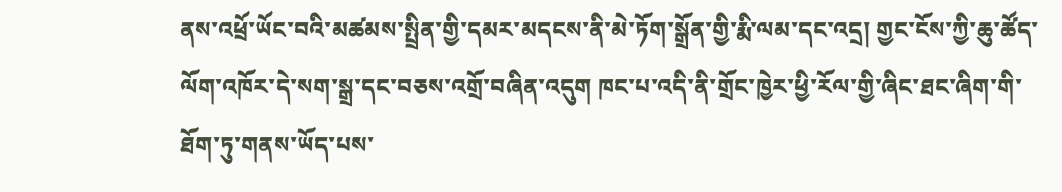ནས་འཕྲོ་ཡོང་བའི་མཚམས་སྤྲིན་གྱི་དམར་མདངས་ནི་མེ་ཏོག་སྒྲོན་གྱི་རྨི་ལམ་དང་འདྲ། གྱང་ངོས་ཀྱི་ཆུ་ཚོད་ལོག་འཁོར་དེ་སག་སྒྲ་དང་བཅས་འགྲོ་བཞིན་འདུག ཁང་པ་འདི་ནི་གྲོང་ཁྱེར་ཕྱི་རོལ་གྱི་ཞིང་ཐང་ཞིག་གི་ཐོག་ཏུ་གནས་ཡོད་པས་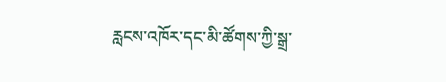རླངས་འཁོར་དང་མི་ཚོགས་ཀྱི་སྒྲ་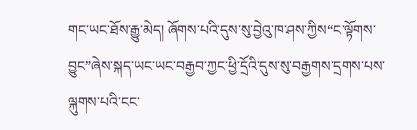གང་ཡང་ཐོས་རྒྱུ་མེད། ཞོགས་པའི་དུས་སུ་བྱེའུ་ཁ་ཤས་ཀྱིས“ང་ལྟོགས་བྱུང”ཞེས་སྐད་ཡང་ཡང་བརྒྱབ་ཀྱང་ཕྱི་དྲོའི་དུས་སུ་བརྒྱགས་དྲགས་པས་ལྐུགས་པའི་ངང་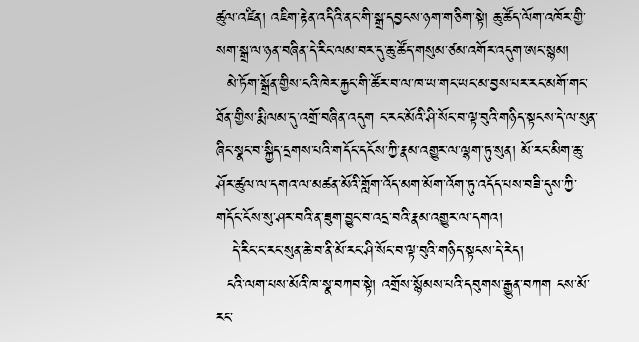ཚུལ་འཛིན། འཇིག་རྟེན་འདིའི་ནང་གི་སྒྲ་དབྱངས་ཉག་གཅིག་སྟེ། ཆུ་ཚོད་ལོག་འཁོར་གྱི་སག་སྒྲ་ལ་ཉན་བཞིན་དེ་རིང་ལམ་བར་དུ་ཆུ་ཚོད་གསུམ་ཙམ་འགོར་འདུག་ཨང་སྙམ།
  མེ་ཏོག་སྒྲོན་གྱིས་ངའི་ཁེར་རྐྱང་གི་ཚོར་བ་ལ་ཁ་ཡ་གང་ཡང་མ་བྱས་པར་རང་མགོ་གང་ཐོན་གྱིས་རྨི་ལམ་དུ་འགྲོ་བཞིན་འདུག ང་རང་མོའི་ཤི་སོང་བ་ལྟ་བུའི་གཉིད་སྟངས་དེ་ལ་སུན་ཞིང་སྣང་བ་སྐྱིད་དྲགས་པའི་གདོང་དངོས་ཀྱི་རྣམ་འགྱུར་ལ་ལྷག་ཏུ་སུན། མོ་རང་མིག་ཆུ་ཤོར་ཚུལ་ལ་དགའ་ལ་མཚན་མོའི་གློག་འོད་མག་མོག་འོག་ཏུ་འདོད་པས་བཟི་དུས་ཀྱི་གདོང་ངོས་སུ་ཤར་བའི་ན་ཟུག་བྱུང་བ་འདྲ་བའི་རྣམ་འགྱུར་ལ་དགའ།
   དེ་རིང་ང་རང་སུན་ཆེ་བ་ནི་མོ་རང་ཤི་སོང་བ་ལྟ་བུའི་གཉིད་སྟངས་དེ་རེད།
  ངའི་ལག་པས་མོའི་ཁ་སྣ་བཀབ་སྟེ། འགྲོས་སྙོམས་པའི་དབུགས་རྒྱུན་བཀག ངས་མོ་རང་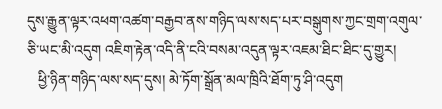དུས་རྒྱུན་ལྟར་འཕག་འཚག་བརྒྱབ་ནས་གཉིད་ལས་སད་པར་བསྒུགས་ཀྱང་གྲག་འགུལ་ཅི་ཡང་མི་འདུག འཇིག་རྟེན་འདི་ནི་ངའི་བསམ་འདུན་ལྟར་འཇམ་ཐིང་ཐིང་དུ་གྱུར།
   ཕྱི་ཉིན་གཉིད་ལས་སད་དུས། མེ་ཏོག་སྒྲོན་མལ་ཁྲིའི་ཐོག་ཏུ་ཤི་འདུག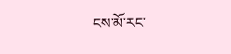ངས་མོ་རང་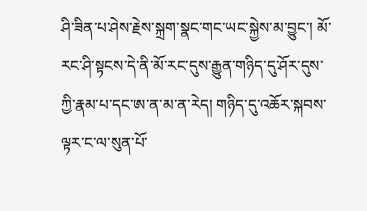ཤི་ཟིན་པ་ཤེས་རྗེས་སྐྲག་སྣང་གང་ཡང་སྐྱེས་མ་བྱུང་། མོ་རང་ཤི་སྟངས་དེ་ནི་མོ་རང་དུས་རྒྱུན་གཉིད་དུ་ཤོར་དུས་ཀྱི་རྣམ་པ་དང་ཨ་ན་མ་ན་རེད། གཉིད་དུ་འཆོར་སྐབས་ལྟར་ང་ལ་སུན་པོ་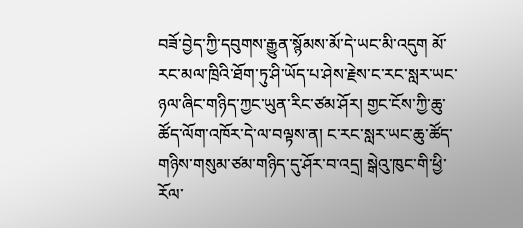བཟོ་བྱེད་ཀྱི་དབུགས་རྒྱུན་སྙོམས་མོ་དེ་ཡང་མི་འདུག མོ་རང་མལ་ཁྲིའི་ཐོག་ཏུ་ཤི་ཡོད་པ་ཤེས་རྗེས་ང་རང་སླར་ཡང་ཉལ་ཞིང་གཉིད་ཀྱང་ཡུན་རིང་ཙམ་ཤོར། གྱང་ངོས་ཀྱི་ཆུ་ཚོད་ལོག་འཁོར་དེ་ལ་བལྟས་ན། ང་རང་སླར་ཡང་ཆུ་ཚོད་གཉིས་གསུམ་ཙམ་གཉིད་དུ་ཤོར་བ་འདྲ། སྒེའུ་ཁུང་གི་ཕྱི་རོལ་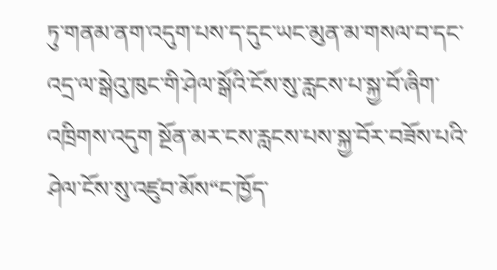ཏུ་གནམ་ནག་འདུག་པས་ད་དུང་ཡང་མུན་མ་གསལ་བ་དང་འདྲ་ལ་སྒེའུ་ཁུང་གི་ཤེལ་སྒོའི་ངོས་སུ་རླངས་པ་སྐྱ་བོ་ཞིག་འཁྲིགས་འདུག སྔོན་མར་ངས་རླངས་པས་སྐྱ་བོར་བཟོས་པའི་ཤེལ་ངོས་སུ་འཛུབ་མོས“ང་ཁྱོད་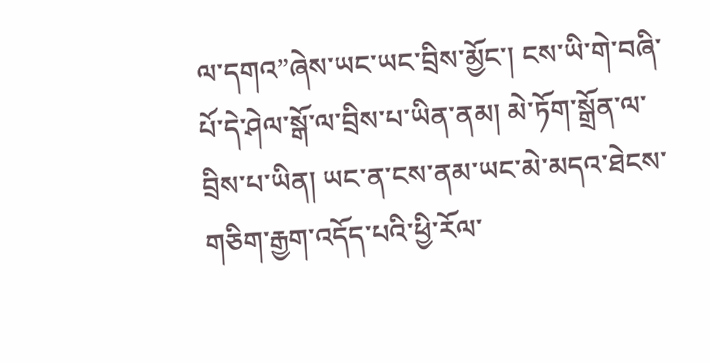ལ་དགའ”ཞེས་ཡང་ཡང་བྲིས་མྱོང་། ངས་ཡི་གེ་བཞི་པོ་དེ་ཤེལ་སྒོ་ལ་བྲིས་པ་ཡིན་ནམ། མེ་ཏོག་སྒྲོན་ལ་བྲིས་པ་ཡིན། ཡང་ན་ངས་ནམ་ཡང་མེ་མདའ་ཐེངས་གཅིག་རྒྱག་འདོད་པའི་ཕྱི་རོལ་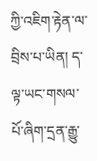ཀྱི་འཇིག་རྟེན་ལ་བྲིས་པ་ཡིན། ད་ལྟ་ཡང་གསལ་པོ་ཞིག་དྲན་རྒྱུ་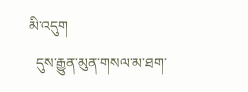མི་འདུག
  དུས་རྒྱུན་མུན་གསལ་མ་ཐག་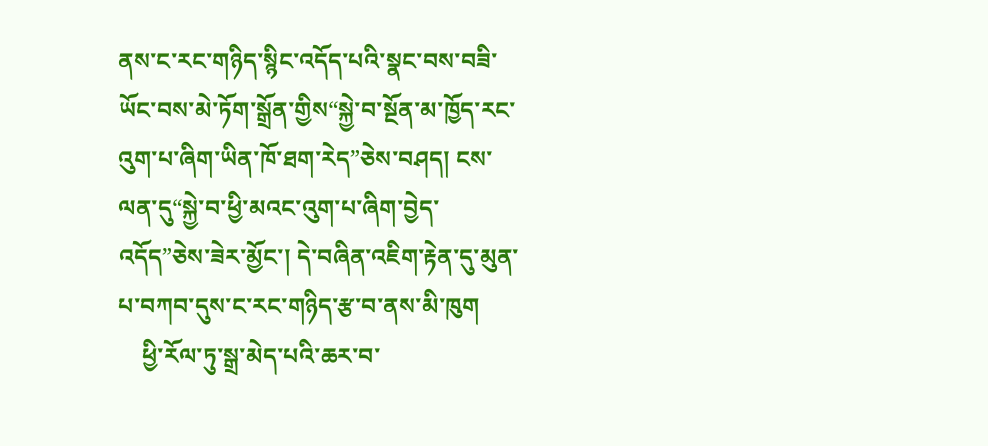ནས་ང་རང་གཉིད་སྙིང་འདོད་པའི་སྣང་བས་བཟི་ཡོང་བས་མེ་ཏོག་སྒྲོན་གྱིས“སྐྱེ་བ་སྔོན་མ་ཁྱོད་རང་འུག་པ་ཞིག་ཡིན་ཁོ་ཐག་རེད”ཅེས་བཤད། ངས་ལན་དུ“སྐྱེ་བ་ཕྱི་མའང་འུག་པ་ཞིག་བྱེད་འདོད”ཅེས་ཟེར་མྱོང་། དེ་བཞིན་འཇིག་རྟེན་དུ་མུན་པ་བཀབ་དུས་ང་རང་གཉིད་རྩ་བ་ནས་མི་ཁུག
    ཕྱི་རོལ་ཏུ་སྒྲ་མེད་པའི་ཆར་བ་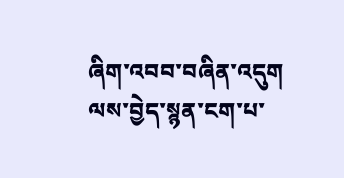ཞིག་འབབ་བཞིན་འདུག ལས་བྱེད་སྙན་ངག་པ་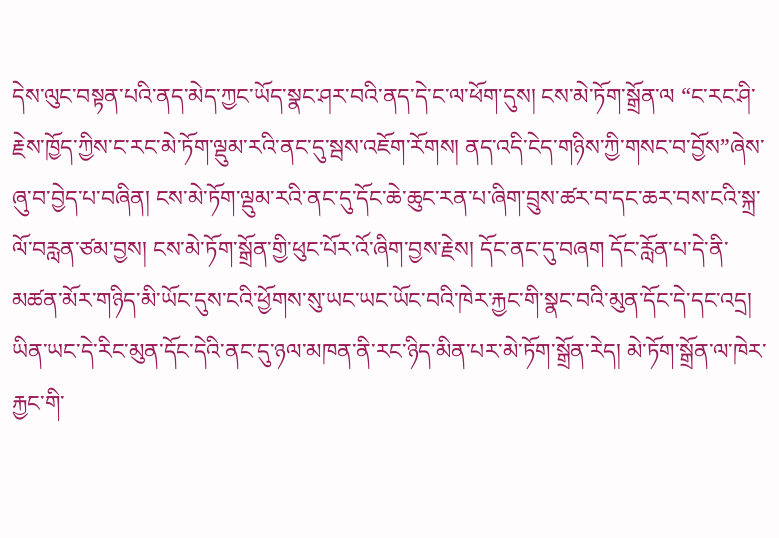དེས་ལུང་བསྟན་པའི་ནད་མེད་ཀྱང་ཡོད་སྣང་ཤར་བའི་ནད་དེ་ང་ལ་ཕོག་དུས། ངས་མེ་ཏོག་སྒྲོན་ལ “ང་རང་ཤི་རྗེས་ཁྱོད་ཀྱིས་ང་རང་མེ་ཏོག་ལྡུམ་རའི་ནང་དུ་སྦས་འཇོག་རོགས། ནད་འདི་ངེད་གཉིས་ཀྱི་གསང་བ་བྱོས”ཞེས་ཞུ་བ་བྱེད་པ་བཞིན། ངས་མེ་ཏོག་ལྡུམ་རའི་ནང་དུ་དོང་ཆེ་ཆུང་རན་པ་ཞིག་བྲུས་ཚར་བ་དང་ཆར་བས་ངའི་སྐྲ་ལོ་བརླན་ཙམ་བྱས། ངས་མེ་ཏོག་སྒྲོན་གྱི་ཕུང་པོར་འོ་ཞིག་བྱས་རྗེས། དོང་ནང་དུ་བཞག དོང་རློན་པ་དེ་ནི་མཚན་མོར་གཉིད་མི་ཡོང་དུས་ངའི་ཕྱོགས་སུ་ཡང་ཡང་ཡོང་བའི་ཁེར་རྐྱང་གི་སྣང་བའི་མུན་དོང་དེ་དང་འདྲ། ཡིན་ཡང་དེ་རིང་མུན་དོང་དེའི་ནང་དུ་ཉལ་མཁན་ནི་རང་ཉིད་མིན་པར་མེ་ཏོག་སྒྲོན་རེད། མེ་ཏོག་སྒྲོན་ལ་ཁེར་རྐྱང་གི་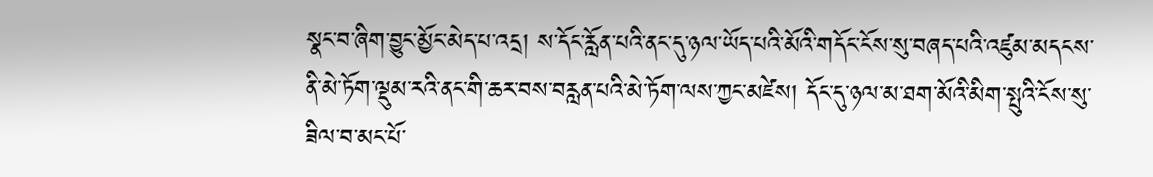སྣང་བ་ཞིག་བྱུང་མྱོང་མེད་པ་འདྲ། ས་དོང་རློན་པའི་ནང་དུ་ཉལ་ཡོད་པའི་མོའི་གདོང་ངོས་སུ་བཞད་པའི་འཛུམ་མདངས་ནི་མེ་ཏོག་ལྡུམ་རའི་ནང་གི་ཆར་བས་བརླན་པའི་མེ་ཏོག་ལས་ཀྱང་མཛེས། དོང་དུ་ཉལ་མ་ཐག་མོའི་མིག་སྤུའི་ངོས་སུ་ཟིལ་བ་མང་པོ་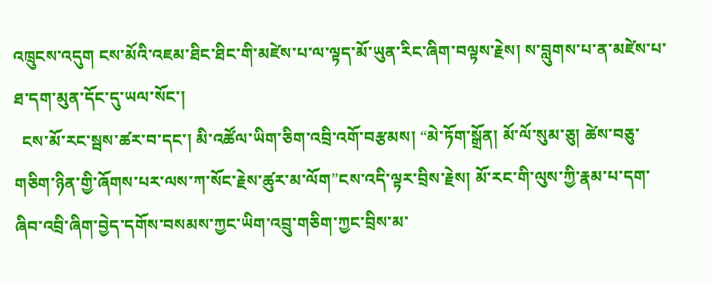འཁྲུངས་འདུག ངས་མོའི་འཇམ་ཐིང་ཐིང་གི་མཛེས་པ་ལ་ལྟད་མོ་ཡུན་རིང་ཞིག་བལྟས་རྗེས། ས་བླུགས་པ་ན་མཛེས་པ་ཐ་དག་མུན་དོང་དུ་ཡལ་སོང་།
  ངས་མོ་རང་སྦས་ཚར་བ་དང་། མི་འཚོལ་ཡིག་ཅིག་འབྲི་འགོ་བརྩམས། “མེ་ཏོག་སྒྲོན། མོ་ལོ་སུམ་ཅུ། ཚེས་བཅུ་གཅིག་ཉིན་གྱི་ཞོགས་པར་ལས་ཀ་སོང་རྗེས་ཚུར་མ་ལོག”ངས་འདི་ལྟར་བྲིས་རྗེས། མོ་རང་གི་ལུས་ཀྱི་རྣམ་པ་དག་ཞིབ་འབྲི་ཞིག་བྱེད་དགོས་བསམས་ཀྱང་ཡིག་འབྲུ་གཅིག་ཀྱང་བྲིས་མ་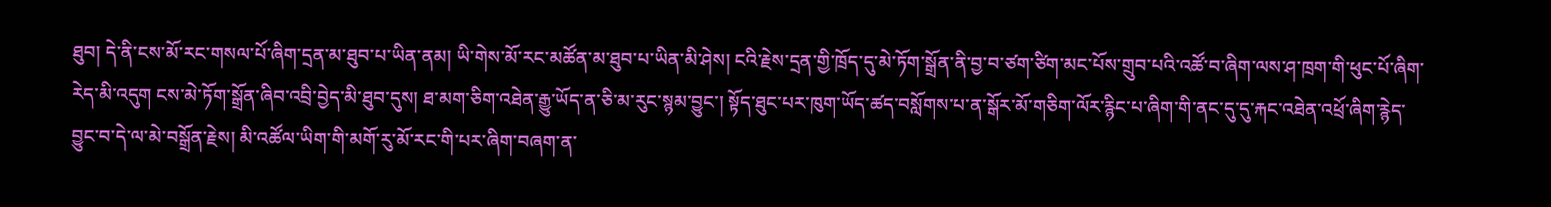ཐུབ། དེ་ནི་ངས་མོ་རང་གསལ་པོ་ཞིག་དྲན་མ་ཐུབ་པ་ཡིན་ནམ། ཡི་གེས་མོ་རང་མཚོན་མ་ཐུབ་པ་ཡིན་མི་ཤེས། ངའི་རྗེས་དྲན་གྱི་ཁྲོད་དུ་མེ་ཏོག་སྒྲོན་ནི་བྱ་བ་ཙག་ཙིག་མང་པོས་གྲུབ་པའི་འཚོ་བ་ཞིག་ལས་ཤ་ཁྲག་གི་ཕུང་པོ་ཞིག་རེད་མི་འདུག ངས་མེ་ཏོག་སྒྲོན་ཞིབ་འབྲི་བྱེད་མི་ཐུབ་དུས། ཐ་མག་ཅིག་འཐེན་རྒྱུ་ཡོད་ན་ཅི་མ་རུང་སྙམ་བྱུང་། སྟོད་ཐུང་པར་ཁུག་ཡོད་ཚད་བསློགས་པ་ན་སྒོར་མོ་གཅིག་ལོར་རྙིང་པ་ཞིག་གི་ནང་དུ་དུ་རྐང་འཐེན་འཕྲོ་ཞིག་རྙེད་བྱུང་བ་དེ་ལ་མེ་བསྒྲོན་རྗེས། མི་འཚོལ་ཡིག་གི་མགོ་རུ་མོ་རང་གི་པར་ཞིག་བཞག་ན་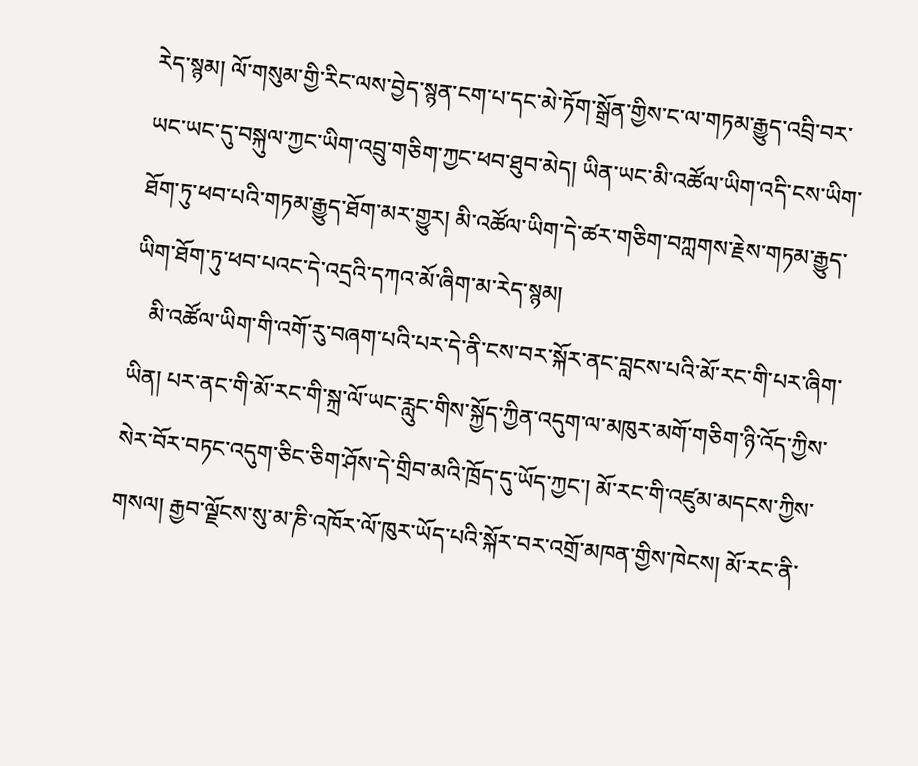རེད་སྙམ། ལོ་གསུམ་གྱི་རིང་ལས་བྱེད་སྙན་ངག་པ་དང་མེ་ཏོག་སྒྲོན་གྱིས་ང་ལ་གཏམ་རྒྱུད་འབྲི་བར་ཡང་ཡང་དུ་བསྐུལ་ཀྱང་ཡིག་འབྲུ་གཅིག་ཀྱང་ཕབ་ཐུབ་མེད། ཡིན་ཡང་མི་འཚོལ་ཡིག་འདི་ངས་ཡིག་ཐོག་ཏུ་ཕབ་པའི་གཏམ་རྒྱུད་ཐོག་མར་གྱུར། མི་འཚོལ་ཡིག་དེ་ཚར་གཅིག་བཀླགས་རྗེས་གཏམ་རྒྱུད་ཡིག་ཐོག་ཏུ་ཕབ་པའང་དེ་འདྲའི་དཀའ་མོ་ཞིག་མ་རེད་སྙམ།
   མི་འཚོལ་ཡིག་གི་འགོ་རུ་བཞག་པའི་པར་དེ་ནི་ངས་བར་སྐོར་ནང་བླངས་པའི་མོ་རང་གི་པར་ཞིག་ཡིན། པར་ནང་གི་མོ་རང་གི་སྐྲ་ལོ་ཡང་རླུང་གིས་སྐྱོད་ཀྱིན་འདུག་ལ་མཁུར་མགོ་གཅིག་ཉི་འོད་ཀྱིས་སེར་བོར་བཏང་འདུག་ཅིང་ཅིག་ཤོས་དེ་གྲིབ་མའི་ཁྲོད་དུ་ཡོད་ཀྱང་། མོ་རང་གི་འཛུམ་མདངས་ཀྱིས་གསལ། རྒྱབ་ལྗོངས་སུ་མ་ཎི་འཁོར་ལོ་ཁུར་ཡོད་པའི་སྐོར་བར་འགྲོ་མཁན་གྱིས་ཁེངས། མོ་རང་ནི་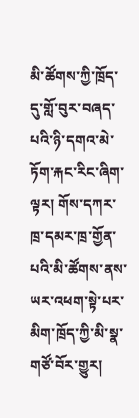མི་ཚོགས་ཀྱི་ཁྲོད་དུ་གློ་བུར་བཞད་པའི་ཉི་དགའ་མེ་ཏོག་རྐང་རིང་ཞིག་ལྟར། གོས་དཀར་ཁྲ་དམར་ཁྲ་གྱོན་པའི་མི་ཚོགས་ནས་ཡར་འཕག་སྟེ་པར་མིག་ཁྲོད་ཀྱི་མི་སྣ་གཙོ་བོར་གྱུར།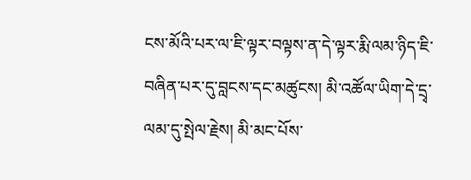ངས་མོའི་པར་ལ་ཇི་ལྟར་བལྟས་ན་དེ་ལྟར་རྨི་ལམ་ཉིད་ཇི་བཞིན་པར་དུ་བླངས་དང་མཚུངས། མི་འཚོལ་ཡིག་དེ་དྲྭ་ལམ་དུ་སྤེལ་རྗེས། མི་མང་པོས་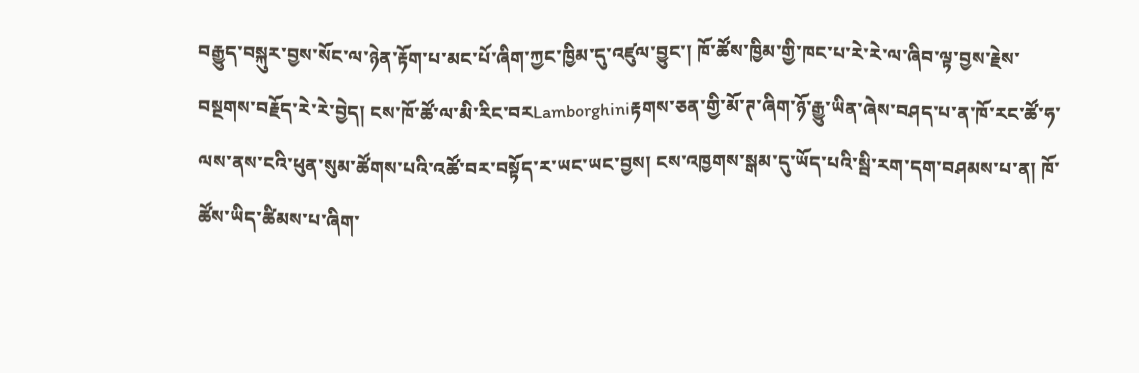བརྒྱུད་བསྐུར་བྱས་སོང་ལ་ཉེན་རྟོག་པ་མང་པོ་ཞིག་ཀྱང་ཁྱིམ་དུ་འཛུལ་བྱུང་། ཁོ་ཚོས་ཁྱིམ་གྱི་ཁང་པ་རེ་རེ་ལ་ཞིབ་ལྟ་བྱས་རྗེས་བསྔགས་བརྗོད་རེ་རེ་བྱེད། ངས་ཁོ་ཚོ་ལ་མི་རིང་བརLamborghiniརྟགས་ཅན་གྱི་མོ་ཊ་ཞིག་ཉོ་རྒྱུ་ཡིན་ཞེས་བཤད་པ་ན་ཁོ་རང་ཚོ་ཧ་ལས་ནས་ངའི་ཕུན་སུམ་ཚོགས་པའི་འཚོ་བར་བསྟོད་ར་ཡང་ཡང་བྱས། ངས་འཁྱགས་སྒམ་དུ་ཡོད་པའི་སྦི་རག་དག་བཤམས་པ་ན། ཁོ་ཚོས་ཡིད་ཚིམས་པ་ཞིག་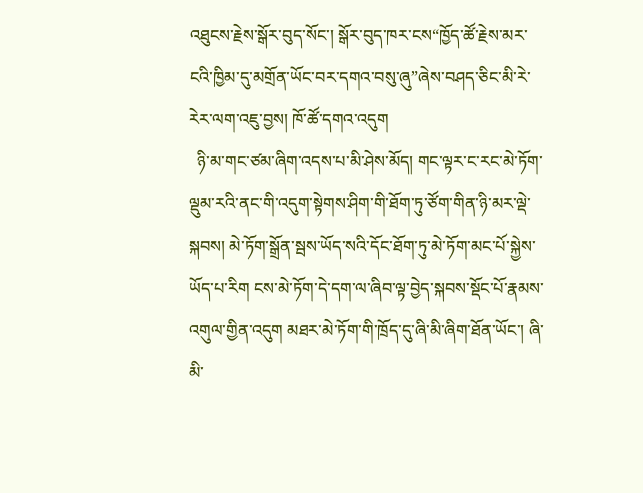འཐུངས་རྗེས་སྒོར་བུད་སོང་། སྒོར་བུད་ཁར་ངས“ཁྱོད་ཚོ་རྗེས་མར་ངའི་ཁྱིམ་དུ་མགྲོན་ཡོང་བར་དགའ་བསུ་ཞུ”ཞེས་བཤད་ཅིང་མི་རེ་རེར་ལག་འཇུ་བྱས། ཁོ་ཚོ་དགའ་འདུག
  ཉི་མ་གང་ཙམ་ཞིག་འདས་པ་མི་ཤེས་མོད། གང་ལྟར་ང་རང་མེ་ཏོག་ལྡུམ་རའི་ནང་གི་འདུག་སྟེགས་ཤིག་གི་ཐོག་ཏུ་ཙོག་གིན་ཉི་མར་ལྡེ་སྐབས། མེ་ཏོག་སྒྲོན་སྦས་ཡོད་སའི་དོང་ཐོག་ཏུ་མེ་ཏོག་མང་པོ་སྐྱེས་ཡོད་པ་རིག ངས་མེ་ཏོག་དེ་དག་ལ་ཞིབ་ལྟ་བྱེད་སྐབས་སྡོང་པོ་རྣམས་འགུལ་གྱིན་འདུག མཐར་མེ་ཏོག་གི་ཁྲོད་དུ་ཞི་མི་ཞིག་ཐོན་ཡོང་། ཞི་མི་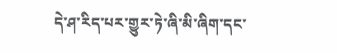དེ་ཤ་རིད་པར་གྱུར་ཏེ་ཞི་མི་ཞིག་དང་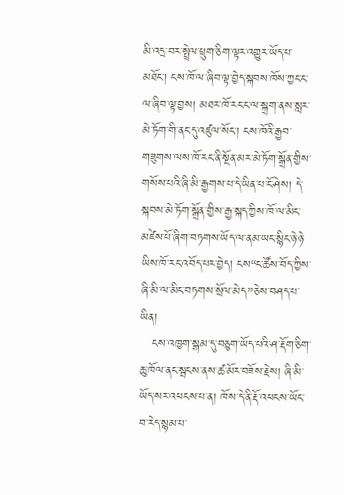མི་འདྲ་བར་སྤྲེལ་ཕྲུག་ཅིག་ལྟར་འགྱུར་ཡོད་པ་མཐོང་། ངས་ཁོ་ལ་ཞིབ་ལྟ་བྱེད་སྐབས་ཁོས་ཀྱང་ང་ལ་ཞིབ་ལྟ་བྱས། མཐར་ཁོ་རང་ང་ལ་སྐྲག་ནས་སླར་མེ་ཏོག་གི་ནང་དུ་འཛུལ་སོང་། ངས་ཁོའི་རྒྱབ་གཟུགས་ལས་ཁོ་རང་ནི་སྔོན་མར་མེ་ཏོག་སྒྲོན་གྱིས་གསོས་པའི་ཞི་མི་རྒྱགས་པ་དེ་ཡིན་པ་ངོ་ཤེས། དེ་སྐབས་མེ་ཏོག་སྒྲོན་གྱིས་རྒྱ་སྐད་ཀྱིས་ཁོ་ལ་མིང་མཛེས་པོ་ཞིག་བཏགས་ཡོད་ལ་ནམ་ཡང་སྙིང་ཉེ་ཉེ་ཡིས་ཁོ་རང་འབོད་པར་བྱེད། ངས“ང་ཚོས་བོད་ཀྱིས་ཞི་མི་ལ་མིང་བཏགས་སྲོལ་མེད”ཅེས་བཤད་པ་ཡིན།
   ངས་འཁྱག་སྒམ་དུ་བཅུག་ཡོད་པའི་ཤ་རྡོག་ཅིག་ཆུ་ཁོལ་ནང་སྦངས་ནས་ཚ་མོར་བཟོས་རྗེས། ཞི་མི་ཡོད་སར་འཕངས་པ་ན། ཁོས་དེ་ནི་རྡོ་འཕངས་ཡོང་བ་རེད་སྙམ་པ་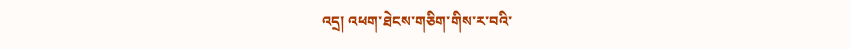འདྲ། འཕག་ཐེངས་གཅིག་གིས་ར་བའི་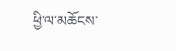ཕྱི་ལ་མཆོངས་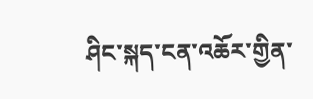ཤིང་སྐད་ངན་འཆོར་གྱིན་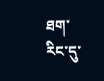ཐག་རིང་དུ་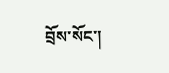བྲོས་སོང་།